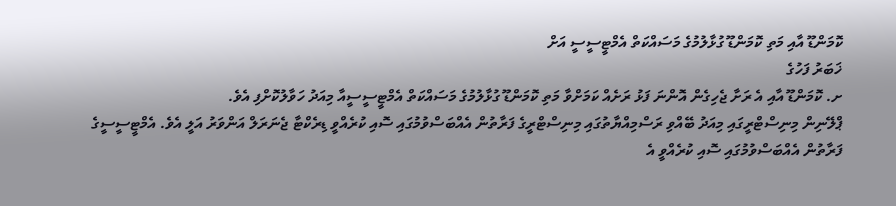ކޮމަންޑޫ އާއި މަތި ކޮމަންޑޫ ގުޅާލުމުގެ މަސައްކަތް އެމްޓީސީސީ އަށް
ޚަބަރު ފަހުގެ
ށ. ކޮމަންޑޫ އާއި އެ ރަށާ ޖެހިގެން އޮންނަ ފަޅު ރަށެއް ކަމަށްވާ މަތި ކޮމަންޑޫ ގުޅާލުމުގެ މަސައްކަތް އެމްޓީސީސީއާ މިއަދު ހަވާލުކޮށްފި އެވެ.
ޕްލޭނިން މިނިސްޓްރީގައި މިއަދު ބޭއްވި ރަސްމިއްޔާތުގައި މިނިސްޓްރީގެ ފަރާތުން އެއްބަސްވުމުގައި ސޮއި ކުރެއްވީ ޑިރެކްޓާ ޖެނަރަލް އަންވަރު އަލީ އެވެ. އެމްޓީސީސީގެ ފަރާތުން އެއްބަސްވުމުގައި ސޮއި ކުރެއްވީ އެ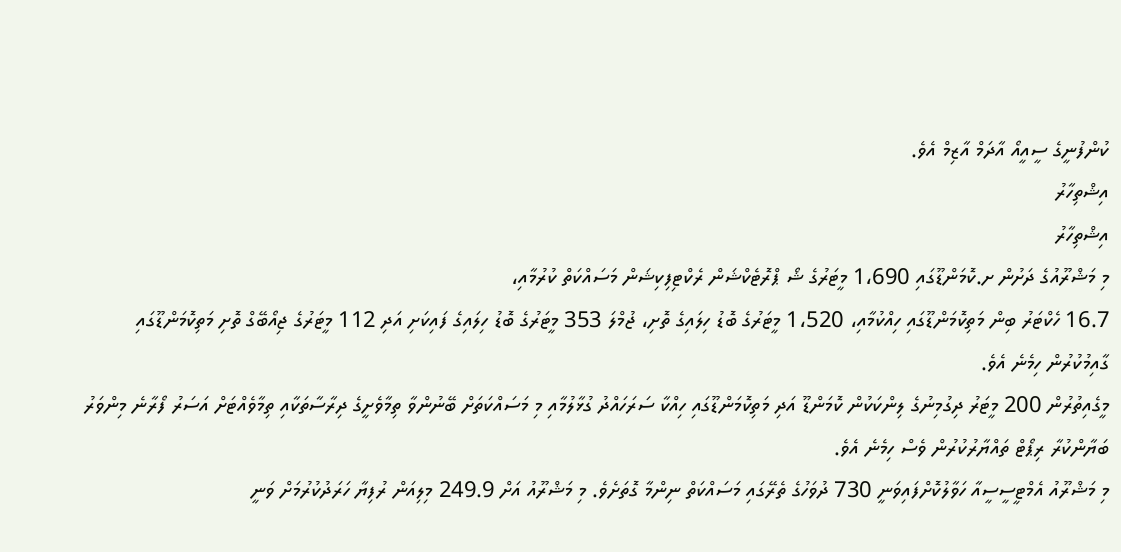ކުންފުނީގެ ސީއީއޯ އާދަމް އާޒިމް އެވެ.
އިޝްތިހާރު
އިޝްތިހާރު
މި މަޝްރޫއުގެ ދަށުން ށ.ކޮމަންޑޫގައި 1،690 މީޓަރުގެ ޝޯ ޕްރޮޓެކްޝަން ރެކްޓިފިކިޝަން މަސައްކަތް ކުރުމާއި،
16.7 ހެކްޓަރު ބިން މަތިކޮމަންޑޫގައި ހިއްކުމާއި، 1،520 މީޓަރުގެ ބޮޑު ހިލައިގެ ތޮށި، ޖުމްލަ 353 މީޓަރުގެ ބޮޑު ހިލައިގެ ފައިކަށި އަދި 112 މީޓަރުގެ ޖިއޯބޭގް ތޮށި މަތިކޮމަންޑޫގައި ގާއިމުކުރުން ހިމެނެ އެވެ.
މީގެއިތުރުން 200 މީޓަރު ދިގުމިނުގެ ލިންކަކުން ކޮމަންޑޫ އަދި މަތިކޮމަންޑޫގައި ހިއްކާ ސަރަހައްދު ގުޅާލުމާއި މި މަސައްކަތަށް ބޭނުންވާ ތިމާވެށީގެ ދިރާސާތަކާއި ތިމާވެއްޓަށް އަސަރު ފޯރާނެ މިންވަރު ބަޔާންކުރާ ރިޕޯޓް ތައްޔާރުކުރުން ވެސް ހިމެނެ އެވެ.
މި މަޝްރޫއު އެމްޓީސީސީއާ ހަވާލުކޮށްފައިވަނީ 730 ދުވަހުގެ ތެރޭގައި މަސައްކަތް ނިންމާ ގޮތަށެވެ. މި މަޝްރޫއު އަށް 249.9 މިލިއަން ރުފިޔާ ހަރަދުކުރުމަށް ވަނީ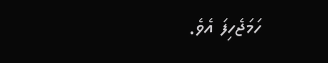ހަމަޖެހިފަ އެވެ.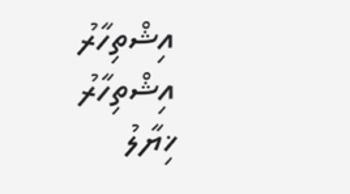އިޝްތިހާރު
އިޝްތިހާރު
ޚިޔާލު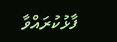ފާޅުކުރައްވާ